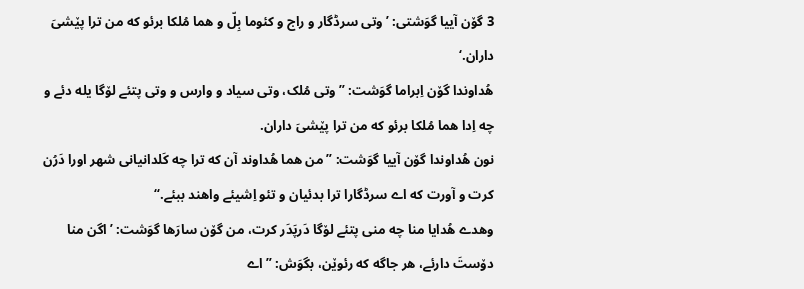3 گۆن آییا گوَشتی: ’وتی سرڈگار و راج و کئوما بِلّ و هما مُلکا برئو که من ترا پێشیَ داران.‘
هُداوندا گۆن اِبراما گوَشت: ”وتی مُلک، وتی سیاد و وارس و وتی پتئے لۆگا یله دئے و چه اِدا هما مُلکا برئو که من ترا پێشیَ داران.
نون هُداوندا گۆن آییا گوَشت: ”من هما هُداوند آن که ترا چه کَلدانیانی شهر اورا دَرُن کرت و آورت که اے سرڈگارا ترا بدئیان و تئو اِشیئے واهند ببئے.“
وهدے هُدایا منا چه منی پتئے لۆگا دَرپَدَر کرت، من گۆن سارَها گوَشت: ’اگن منا دۆستَ دارئے، هر جاگه که رئوێن، بگوَش: ”اے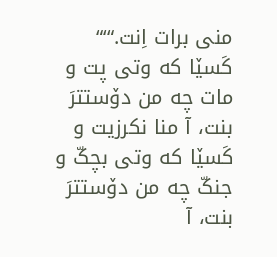منی برات اِنت.“‘“
کَسێا که وتی پت و مات چه من دۆستترَ بنت، آ منا نکرزیت و کَسێا که وتی بچکّ و جنکّ چه من دۆستترَ بنت، آ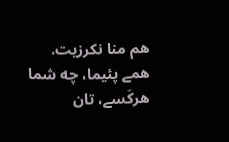هم منا نکرزیت.
همے پئیما، چه شما هرکَسے، تان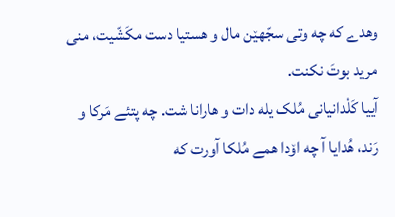وهدے که چه وتی سجّهێن مال و هستیا دست مکَشّیت، منی مرید بوتَ نکنت.
آییا کَلْدانیانی مُلک یله دات و هارانا شت. چه پتئے مَرکا و رَند، هُدایا آ چه اۆدا همے مُلکا آورت که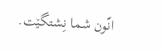انّون شما نِشتگێت.